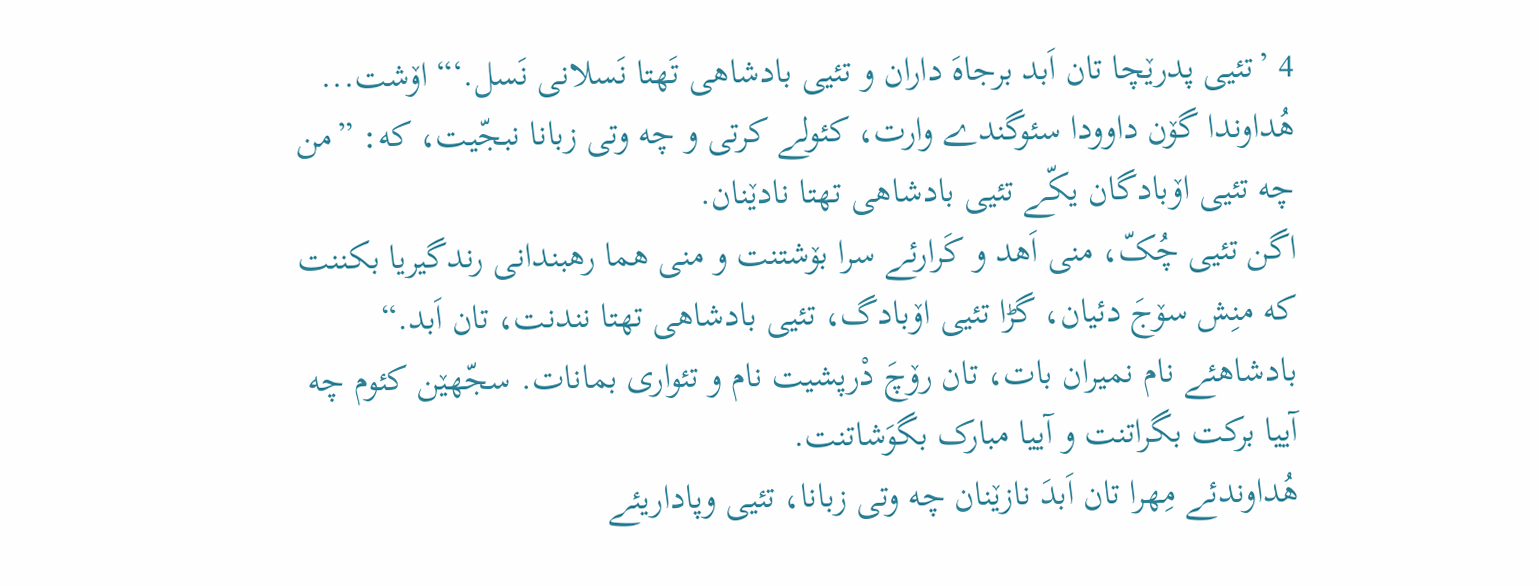4 ’تئیی پدرێچا تان اَبد برجاهَ داران و تئیی بادشاهی تَهتا نَسلانی نَسل.‘“ اۆشت...
هُداوندا گۆن داوودا سئوگندے وارت، کئولے کرتی و چه وتی زبانا نبجّیت، که: ”من چه تئیی اۆبادگان یکّے تئیی بادشاهی تهتا نادێنان.
اگن تئیی چُکّ، منی اَهد و کَرارئے سرا بۆشتنت و منی هما رهبندانی رندگیریا بکننت که منِش سۆجَ دئیان، گڑا تئیی اۆبادگ، تئیی بادشاهی تهتا نندنت، تان اَبد.“
بادشاهئے نام نمیران بات، تان رۆچَ دْرپشیت نام و تئواری بمانات. سجّهێن کئوم چه آییا برکت بگراتنت و آییا مبارک بگوَشاتنت.
هُداوندئے مِهرا تان اَبدَ نازێنان چه وتی زبانا، تئیی وپاداریئے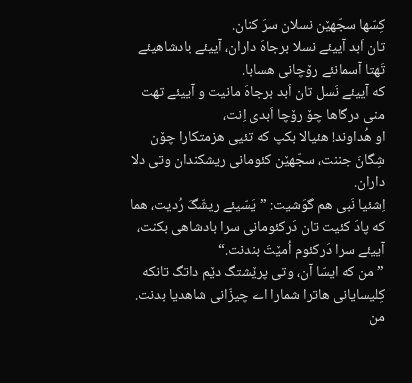کِسّها سجّهێن نسلان سرَ کنان.
تان اَبد آییئے نسلا برجاهَ داران، آییئے بادشاهیئے تَهتا آسمانئے رۆچانی هسابا.
که آییئے نَسل تان اَبد برجاهَ مانیت و آییئے تهت منی درگاها چۆ رۆچا اَبدی اِنت،
او هُداوند! هئیالا بکپ که تئیی هزمتکارا چۆن شِگانَ جننت، سجّهێن کئومانی ریشکندان وتی دلا داران.
اِشئیا نَبی هم گوَشیت: ”یَسّیئے ریشّگَ رُدیت، هما که پادَ کئیت تان دَرکئومانی سرا بادشاهی بکنت، آییئے سرا دَرکئوم اُمێتَ بندنت.“
”من که ایسّا آن، وتی پرێشتگ دێم داتگ تانکه کِلیسایانی هاترا شمارا اے چیزّانی شاهدیا بدنت. من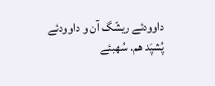داوودئے ریشّگ آن و داوودئے پُشپَد هم. سُهبئے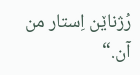رُژناێن اِستار من آن.“